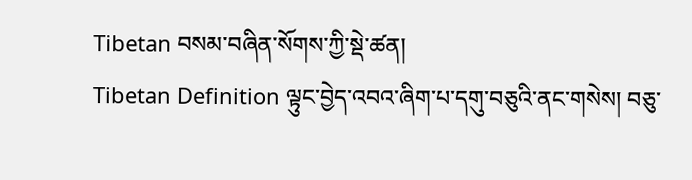Tibetan བསམ་བཞིན་སོགས་ཀྱི་སྡེ་ཚན།
Tibetan Definition ལྟུང་བྱེད་འབའ་ཞིག་པ་དགུ་བཅུའི་ནང་གསེས། བཅུ་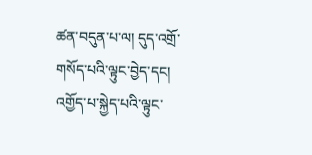ཚན་བདུན་པ་ལ། དུད་འགྲོ་གསོད་པའི་ལྟུང་བྱེད་དང། འགྱོད་པ་སྐྱེད་པའི་ལྟུང་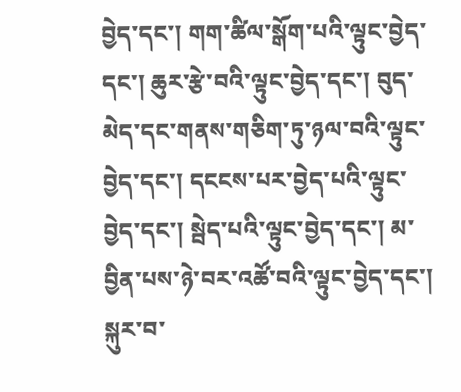བྱེད་དང་། གག་ཚིལ་སྒོག་པའི་ལྟུང་བྱེད་དང་། ཆུར་རྩེ་བའི་ལྟུང་བྱེད་དང་། བུད་མེད་དང་གནས་གཅིག་ཏུ་ཉལ་བའི་ལྟུང་བྱེད་དང་། དངངས་པར་བྱེད་པའི་ལྟུང་བྱེད་དང་། སྦེད་པའི་ལྟུང་བྱེད་དང་། མ་བྱིན་པས་ཉེ་བར་འཚོ་བའི་ལྟུང་བྱེད་དང་། སྐུར་བ་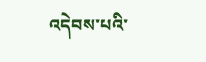འདེབས་པའི་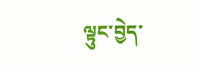ལྟུང་བྱེད་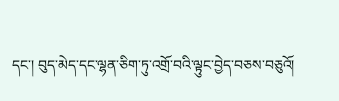དང་། བུད་མེད་དང་ལྷན་ཅིག་ཏུ་འགྲོ་བའི་ལྟུང་བྱེད་བཅས་བཅུའོ།